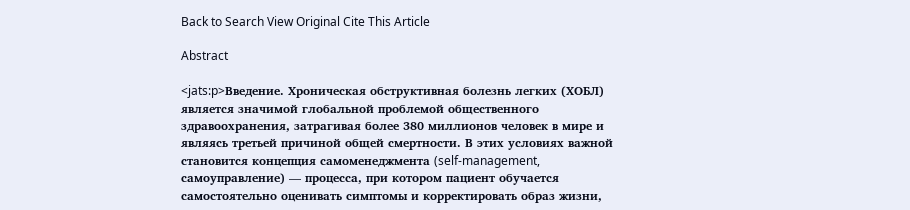Back to Search View Original Cite This Article

Abstract

<jats:p>Введение. Хроническая обструктивная болезнь легких (ХОБЛ) является значимой глобальной проблемой общественного здравоохранения, затрагивая более 380 миллионов человек в мире и являясь третьей причиной общей смертности. В этих условиях важной становится концепция самоменеджмента (self-management, самоуправление) — процесса, при котором пациент обучается самостоятельно оценивать симптомы и корректировать образ жизни,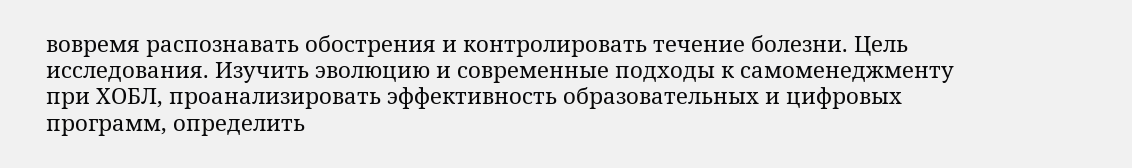вовремя распознавать обострения и контролировать течение болезни. Цель исследования. Изучить эволюцию и современные подходы к самоменеджменту при ХОБЛ, проанализировать эффективность образовательных и цифровых программ, определить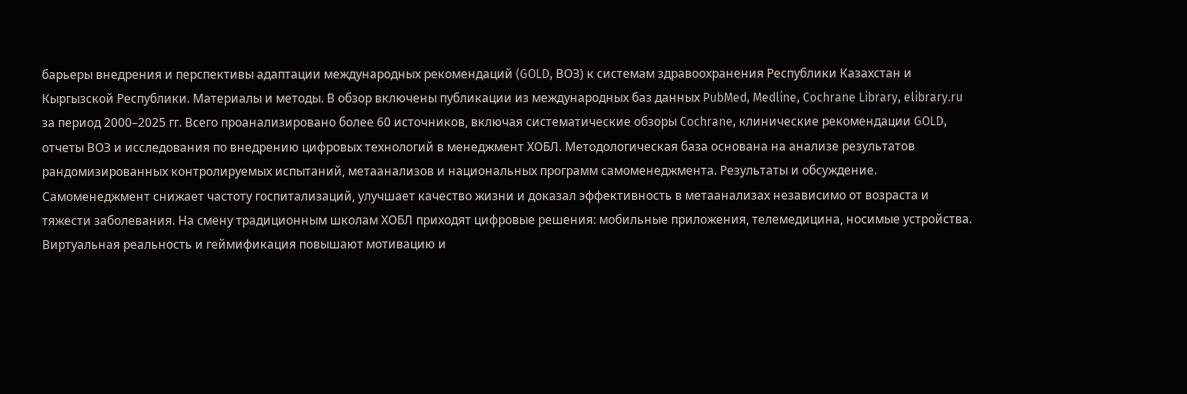барьеры внедрения и перспективы адаптации международных рекомендаций (GOLD, ВОЗ) к системам здравоохранения Республики Казахстан и Кыргызской Республики. Материалы и методы. В обзор включены публикации из международных баз данных PubMed, Medline, Cochrane Library, elibrary.ru за период 2000–2025 гг. Всего проанализировано более 60 источников, включая систематические обзоры Cochrane, клинические рекомендации GOLD, отчеты ВОЗ и исследования по внедрению цифровых технологий в менеджмент ХОБЛ. Методологическая база основана на анализе результатов рандомизированных контролируемых испытаний, метаанализов и национальных программ самоменеджмента. Результаты и обсуждение. Самоменеджмент снижает частоту госпитализаций, улучшает качество жизни и доказал эффективность в метаанализах независимо от возраста и тяжести заболевания. На смену традиционным школам ХОБЛ приходят цифровые решения: мобильные приложения, телемедицина, носимые устройства. Виртуальная реальность и геймификация повышают мотивацию и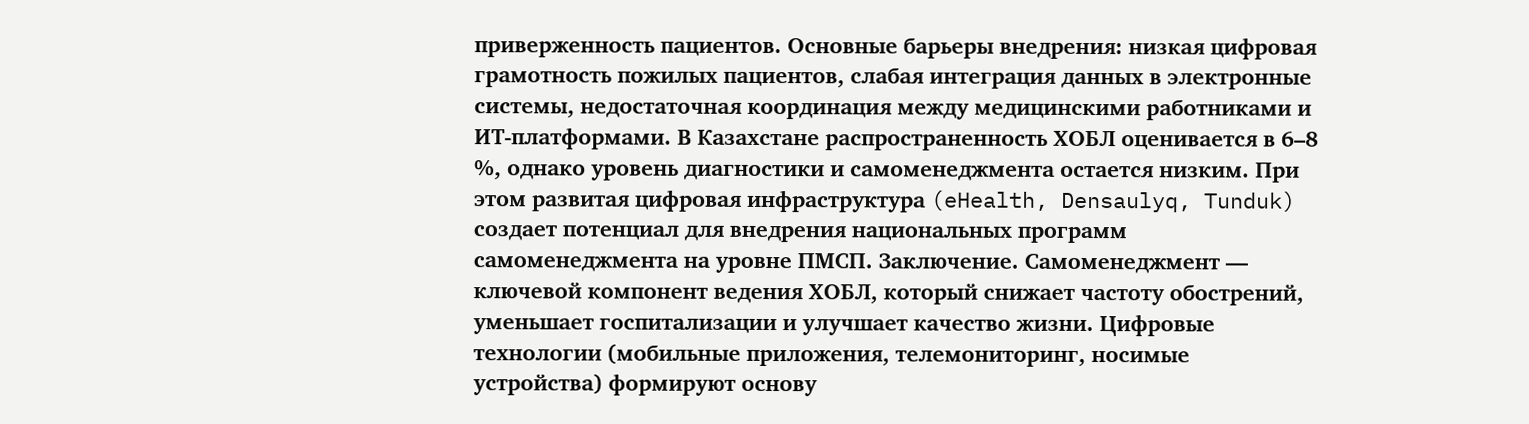приверженность пациентов. Основные барьеры внедрения: низкая цифровая грамотность пожилых пациентов, слабая интеграция данных в электронные системы, недостаточная координация между медицинскими работниками и ИТ-платформами. В Казахстане распространенность ХОБЛ оценивается в 6–8 %, однако уровень диагностики и самоменеджмента остается низким. При этом развитая цифровая инфраструктура (eHealth, Densaulyq, Tunduk) создает потенциал для внедрения национальных программ самоменеджмента на уровне ПМСП. Заключение. Самоменеджмент — ключевой компонент ведения ХОБЛ, который снижает частоту обострений, уменьшает госпитализации и улучшает качество жизни. Цифровые технологии (мобильные приложения, телемониторинг, носимые устройства) формируют основу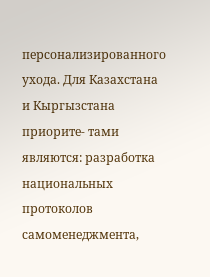персонализированного ухода. Для Казахстана и Кыргызстана приорите- тами являются: разработка национальных протоколов самоменеджмента,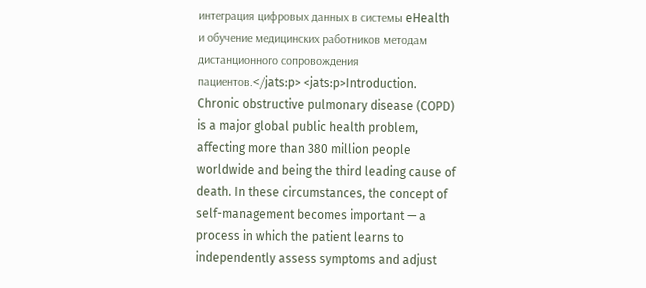интеграция цифровых данных в системы eHealth и обучение медицинских работников методам дистанционного сопровождения пациентов.</jats:p> <jats:p>Introduction. Chronic obstructive pulmonary disease (COPD) is a major global public health problem, affecting more than 380 million people worldwide and being the third leading cause of death. In these circumstances, the concept of self-management becomes important — a process in which the patient learns to independently assess symptoms and adjust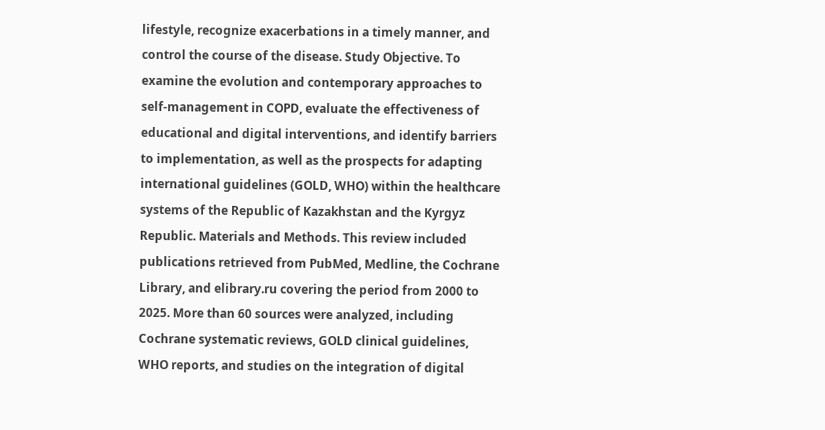lifestyle, recognize exacerbations in a timely manner, and control the course of the disease. Study Objective. To examine the evolution and contemporary approaches to self-management in COPD, evaluate the effectiveness of educational and digital interventions, and identify barriers to implementation, as well as the prospects for adapting international guidelines (GOLD, WHO) within the healthcare systems of the Republic of Kazakhstan and the Kyrgyz Republic. Materials and Methods. This review included publications retrieved from PubMed, Medline, the Cochrane Library, and elibrary.ru covering the period from 2000 to 2025. More than 60 sources were analyzed, including Cochrane systematic reviews, GOLD clinical guidelines, WHO reports, and studies on the integration of digital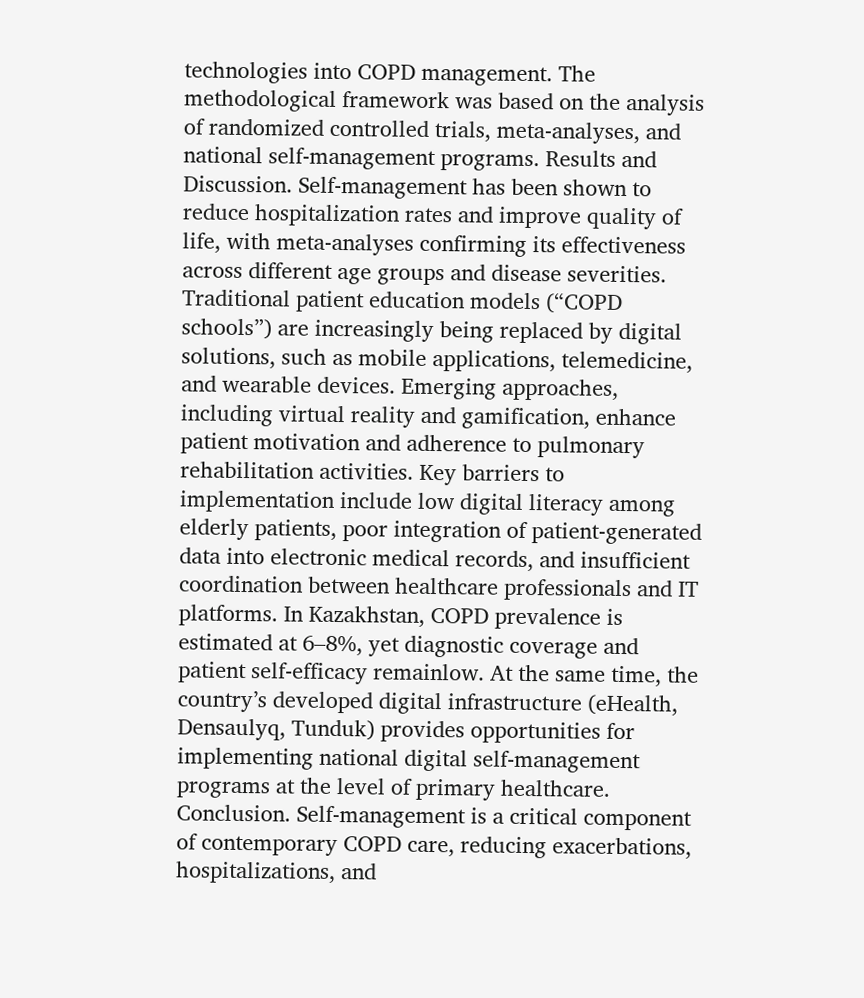technologies into COPD management. The methodological framework was based on the analysis of randomized controlled trials, meta-analyses, and national self-management programs. Results and Discussion. Self-management has been shown to reduce hospitalization rates and improve quality of life, with meta-analyses confirming its effectiveness across different age groups and disease severities. Traditional patient education models (“COPD schools”) are increasingly being replaced by digital solutions, such as mobile applications, telemedicine, and wearable devices. Emerging approaches, including virtual reality and gamification, enhance patient motivation and adherence to pulmonary rehabilitation activities. Key barriers to implementation include low digital literacy among elderly patients, poor integration of patient-generated data into electronic medical records, and insufficient coordination between healthcare professionals and IT platforms. In Kazakhstan, COPD prevalence is estimated at 6–8%, yet diagnostic coverage and patient self-efficacy remainlow. At the same time, the country’s developed digital infrastructure (eHealth, Densaulyq, Tunduk) provides opportunities for implementing national digital self-management programs at the level of primary healthcare. Conclusion. Self-management is a critical component of contemporary COPD care, reducing exacerbations, hospitalizations, and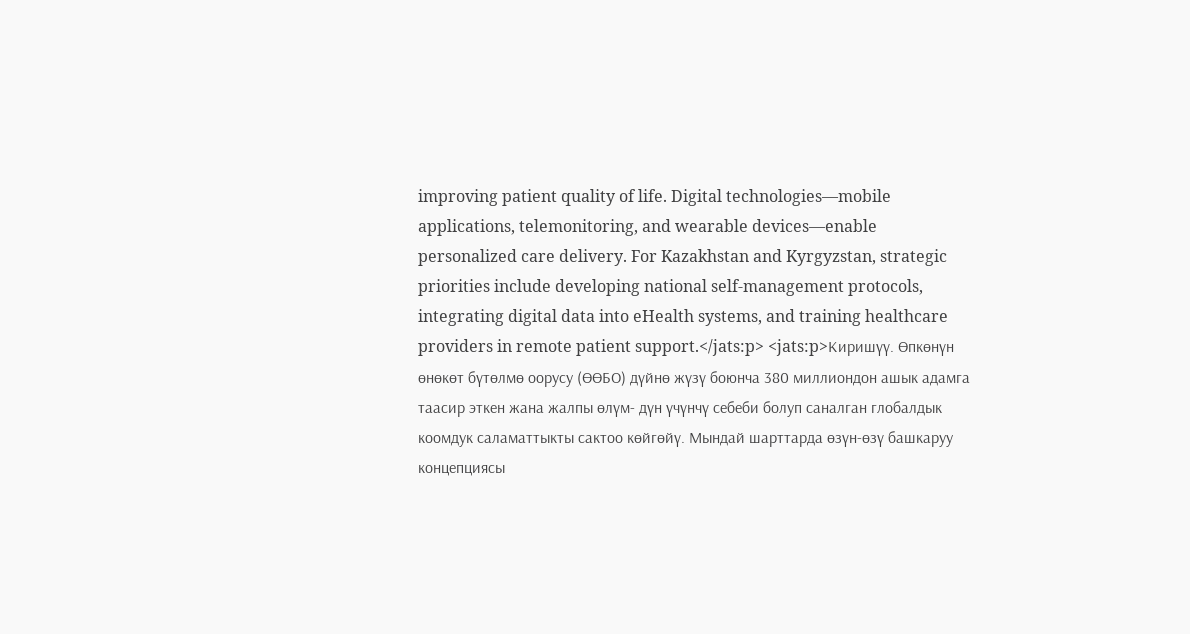improving patient quality of life. Digital technologies—mobile applications, telemonitoring, and wearable devices—enable personalized care delivery. For Kazakhstan and Kyrgyzstan, strategic priorities include developing national self-management protocols, integrating digital data into eHealth systems, and training healthcare providers in remote patient support.</jats:p> <jats:p>Киришүү. Өпкөнүн өнөкөт бүтөлмө оорусу (ӨӨБO) дүйнө жүзү боюнча 380 миллиондон ашык адамга таасир эткен жана жалпы өлүм- дүн үчүнчү себеби болуп саналган глобалдык коомдук саламаттыкты сактоо көйгөйү. Мындай шарттарда өзүн-өзү башкаруу концепциясы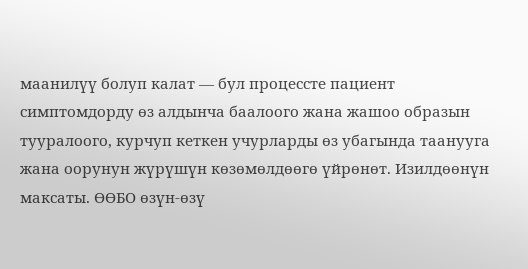маанилүү болуп калат — бул процессте пациент симптомдорду өз алдынча баалоого жана жашоо образын тууралоого, курчуп кеткен учурларды өз убагында таанууга жана оорунун жүрүшүн көзөмөлдөөгө үйрөнөт. Изилдөөнүн максаты. ӨӨБO өзүн-өзү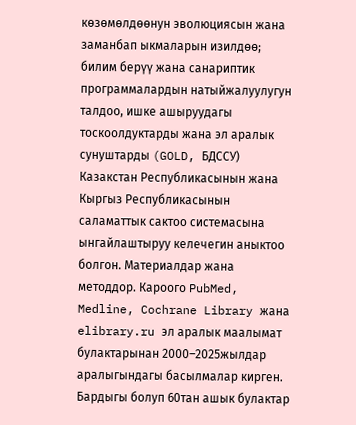көзөмөлдөөнун эволюциясын жана заманбап ыкмаларын изилдөө; билим берүү жана санариптик программалардын натыйжалуулугун талдоо, ишке ашыруудагы тоскоолдуктарды жана эл аралык сунуштарды (GOLD, БДССУ) Казакстан Республикасынын жана Кыргыз Республикасынын саламаттык сактоо системасына ынгайлаштыруу келечегин аныктоо болгон. Материалдар жана методдор. Кароого PubMed, Medline, Cochrane Library жана elibrary.ru эл аралык маалымат булактарынан 2000–2025жылдар аралыгындагы басылмалар кирген. Бардыгы болуп 60тан ашык булактар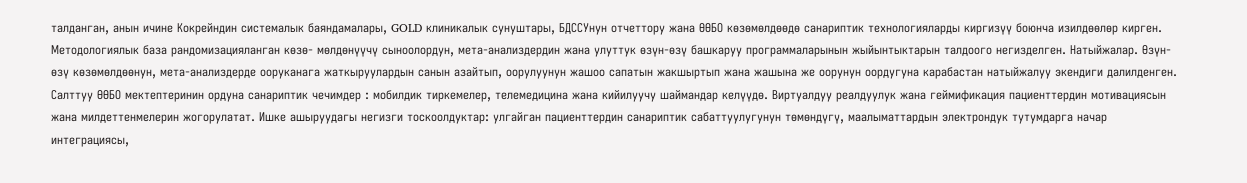талданган, анын ичине Кокрейндин системалык баяндамалары, GOLD клиникалык сунуштары, БДССУнун отчеттору жана ӨӨБO көзөмөлдөөдө санариптик технологияларды киргизүү боюнча изилдөөлөр кирген. Методологиялык база рандомизацияланган көзө- мөлдөнүүчү сыноолордун, мета-анализдердин жана улуттук өзүн-өзү башкаруу программаларынын жыйынтыктарын талдоого негизделген. Натыйжалар. Өзүн-өзү көзөмөлдөөнун, мета-анализдерде ооруканага жаткыруулардын санын азайтып, оорулуунун жашоо сапатын жакшыртып жана жашына же оорунун оордугуна карабастан натыйжалуу экендиги далилденген. Салттуу ӨӨБO мектептеринин ордуна санариптик чечимдер : мобилдик тиркемелер, телемедицина жана кийилуучу шаймандар келүүдө. Виртуалдуу реалдуулук жана геймификация пациенттердин мотивациясын жана милдеттенмелерин жогорулатат. Ишке ашыруудагы негизги тоскоолдуктар: улгайган пациенттердин санариптик сабаттуулугунун төмөндүгү, маалыматтардын электрондук тутумдарга начар интеграциясы,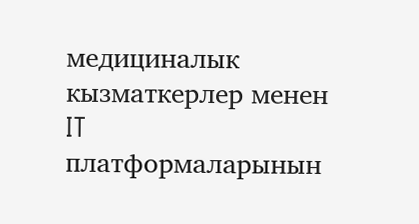медициналык кызматкерлер менен IT платформаларынын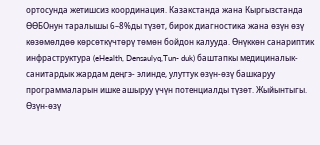ортосунда жетишсиз координация. Казакстанда жана Кыргызстанда ӨӨБOнун таралышы 6–8%ды түзөт, бирок диагностика жана өзүн өзү көзөмөлдөө көрсөткүчтөрү төмөн бойдон калууда. Өнүккөн санариптик инфраструктура (eHealth, Densaulyq,Tun- duk) баштапкы медициналык-санитардык жардам деңгэ- элинде, улуттук өзүн-өзү башкаруу программаларын ишке ашыруу үчүн потенциалды түзөт. Жыйынтыгы. Өзүн-өзү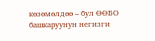көзөмөлдөө – бул ӨӨБO башкаруунун негизги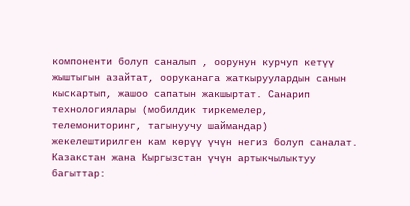компоненти болуп саналып , оорунун курчуп кетүү жыштыгын азайтат, ооруканага жаткыруулардын санын кыскартып, жашоо сапатын жакшыртат. Санарип технологиялары (мобилдик тиркемелер, телемониторинг, тагынуучу шаймандар) жекелештирилген кам көрүү үчүн негиз болуп саналат. Казакстан жана Кыргызстан үчүн артыкчылыктуу багыттар: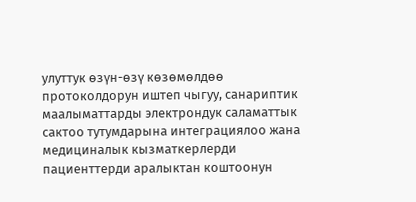улуттук өзүн-өзү көзөмөлдөө протоколдорун иштеп чыгуу, санариптик маалыматтарды электрондук саламаттык сактоо тутумдарына интеграциялоо жана медициналык кызматкерлерди пациенттерди аралыктан коштоонун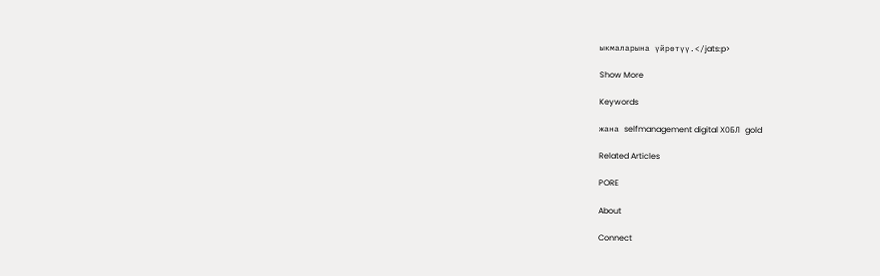ыкмаларына үйрөтүү.</jats:p>

Show More

Keywords

жана selfmanagement digital ХОБЛ gold

Related Articles

PORE

About

Connect